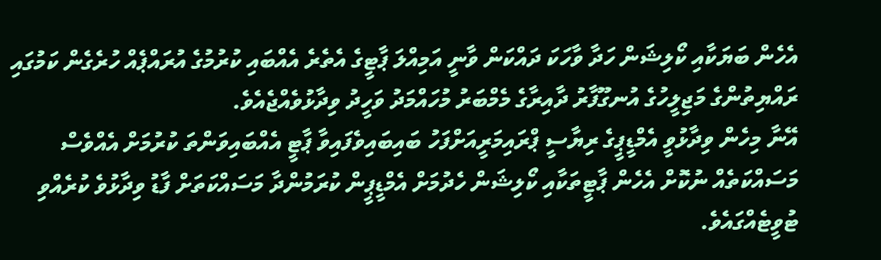އެހެން ބަޔަކާއި ކޯލިޝަން ހަދާ ވާހަކަ ދައްކަން ވާނީ އަމިއްލަ ޕާޓީގެ އެތެރެ އެއްބައި ކުރުމުގެ އުރައްޕެއް ހުރެގެން ކަމުގައި ރައްޔިތުންގެ މަޖިލީހުގެ އުނގޫފާރު ދާއިރާގެ މެމްބަރު މުހައްމަދު ވަހީދު ވިދާޅުވެއްޖެއެވެ.
އޭނާ މިހެން ވިދާޅުވީ އެމްޑީޕީގެ ރިޔާސީ ޕްރައިމަރީއަށްފަހު ބައިބައިވެފައިވާ ޕާޓީ އެއްބައިވަންތަ ކުރުމަށް އެއްވެސް މަސައްކަތެއް ނުކޮށް އެހެން ޕާޓީތަކާއި ކޯލިޝަން ހެދުމަށް އެމްޑީޕީން ކުރަމުންދާ މަސައްކަތަށް ފާޑު ވިދާޅުވެ ކުރެއްވި ޓުވީޓެއްގައެވެ.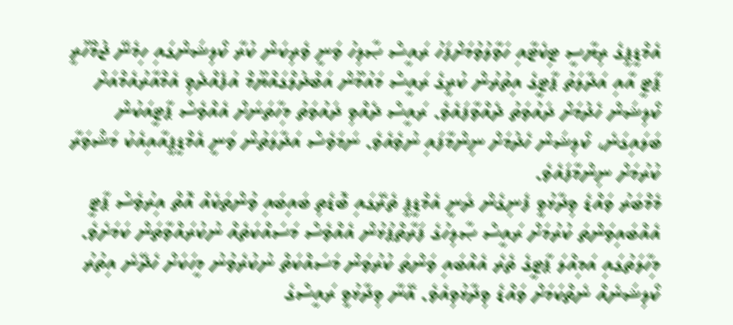އެމްޑީޕީގެ ރިޔާސީ ޓިކެޓާއި ހަވާލުވުމަށްފަހު ރައީސް ޞާލިހު ވަނީ ވެރިކަން ކުރާ ކޯލިޝަންގައި ހިމެނޭ ޖުމްހޫރީ ޕާޓީ އާއި އަދާލަތު ޕާޓީގެ އިތުރުން ކުރީގެ ރައީސް މައުމޫން އަބްދުލްގައްޔޫމް އުފެއްދެވި އެމްއާރުއެމްއަށް ކޯލިޝަން ހެދުމަށް ދައުވަތު ދެއްވާފައެވެ. ރައީސް ދެއްވި ދައުވަތު މިހާތަނަށް އެއްވެސް ޕާޓީއަކުން ބަލައިގަނެ، ކޯލިޝަން ހެދުމަށް ނިންމާފައި ނުވެއެވެ. ނަމަވެސް އަދާލަތުން ވަނީ އެމްޑީޕީއާއިއެކު މަޝްވަރާ ކުރުމަށް ނިންމާފައެވެ.
މެމްބަރު ވައްޑެ ވިދާޅުވީ ފެނިގެން ދަނީ އެމްޑީޕީ ތެރޭގައި ބޮޑެތި ބައިބައި ވުންތަކެއް އޮތް އިރުވެސް ޕާޓީ އެއްބައިވަންތަ ކުރުމަށް ރައީސް ޞާލިހުގެ ފަރާތްޕުޅުން އެއްވެސް މަސައްކަތެއް ނުކުރައްވާތަން ކަމަށެވެ. މިހާލަތުގައި އަމިއްލަ ޕާޓީގެ ތެރެ އެއްބައި ވަންތަ ކުރުވަން މަސައްކަތް ނުކުރެވުނު މީހަކަށް ހެދޭނެ އިތުރު ކޯލިޝަނެއް ނެތްކަމަށް ވައްޑެ ވިދާޅުވިއެވެ. އޭނާ ވިދާޅުވީ ރައީސްގެ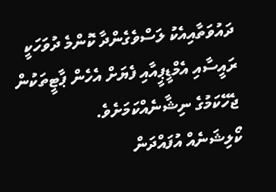ދައުވަތާއިއެކު ލަސްވެގެންދާ ކޮންމެ ދުވަހަކީ ރައީސާއި އެމްޑީޕީއާއި ފެޔަށް އެހެން ޕާޓީތަކުން ޖެހޭކަމުގެ ނިޝާނެއްކަމަށެވެ.
ކޯލިޝަނެއް އުފައްދަން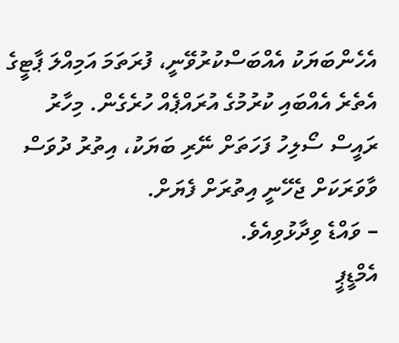އެހެންބަޔަކު އެއްބަސްކުރުވޭނީ، ފުރަތަމަ އަމިއްލަ ޕާޓީގެ އެތެރެ އެއްބައި ކުރުމުގެ އުރައްޕެއް ހުރެގެން. މިހާރު ރައީސް ސޯލިހު ފަހަތަށް ނޭރި ބަޔަކު، އިތުރު ދުވަސް ވާވަރަކަށް ޖެހޭނީ އިތުރަށް ފެޔަށް.
– ވައްޑެ ވިދާޅުވިއެވެ.
އެމްޑީޕީ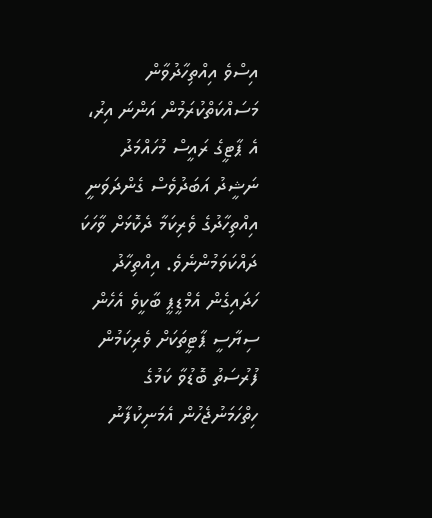އިސްވެ އިއްތިހާދުވާން މަސައްކަތްކުރަމުން އަންނަ އިރު، އެ ޕާޓީގެ ރައީސް މުހައްމަދު ނަޝީދު އަބަދުވެސް ގެންދަވަނީ އިއްތިހާދުގެ ވެރިކަމާ ދެކޮޅަށް ވާހަކަ ދައްކަވަމުންނެވެ. އިއްތިހާދު ހަދައިގެން އެމްޑީޕީ ބާކީވެ އެހެން ސިޔާސީ ޕާޓީތަކަށް ވެރިކަމުން ފުރުސަތު ބޮޑުވާ ކަމުގެ ހިތްހަމަނުޖެހުން އެމަނިކުފާނު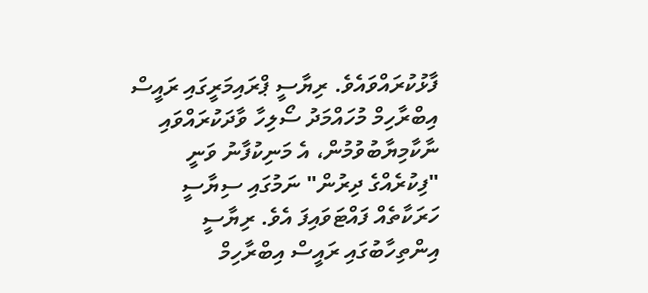ފާޅުކުރައްވައެވެ. ރިޔާސީ ޕްރައިމަރީގައި ރައީސް އިބްރާހިމް މުހައްމަދު ސޯލިހާ ވާދަކުރައްވައި ނާކާމިޔާބުވުމުން، އެ މަނިކުފާނު ވަނީ "ފިކުރެއްގެ ދިރުން" ނަމުގައި ސިޔާސީ ހަރަކާތެއް ފައްޓަވައިފަ އެވެ. ރިޔާސީ އިންތިހާބުގައި ރައީސް އިބްރާހިމް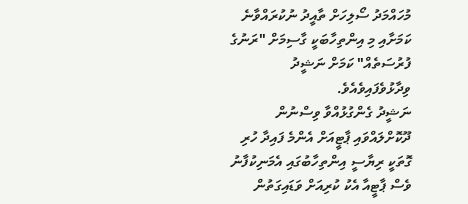މުހައްމަދު ސޯލިހަށް ތާއީދު ނުކުރައްވާނެ ކަމަށާއި މި އިންތިހާބަކީ ގާސިމަށް "ރަނުގެ ފުރުސަތެއް" ކަމަށް ނަޝީދު ވިދާޅުވެފައިވެއެވެ.
ނަޝީދު ގެންގުޅުއްވާ ވިސްނުން ދޫކޮށްލައްވައި ޕާޓީއަށް އެންމެ ފައިދާ ހުރި ގޮތަކީ ރިޔާސީ އިންތިހާބުގައި އެމަނިކުފާނު ވެސް ޕާޓީއާ އެކު ކުރިއަށް ވަޑައިގަތުން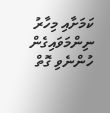ކަމަށާއި މިހާރު ނިންމަވައިގެން ހުންނެވި ގޮތް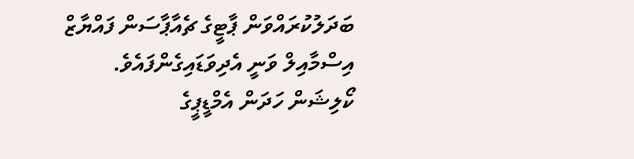ބަދަލުކުރައްވަން ޕާޓީގެ ޗެއާޕާސަން ފައްޔާޒް އިސްމާއިލް ވަނީ އެދިވަޑައިގެންފައެވެ.
ކޯލިޝަން ހަދަން އެމްޑީޕީގެ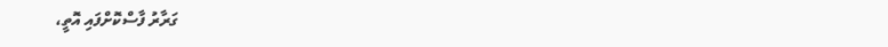ގަރާރު ފާސްކޮށްފައި އޮތީ،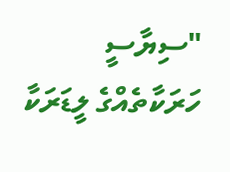"ސިޔާސީ ހަރަކާތެއްގެ ލީޑަރަކާ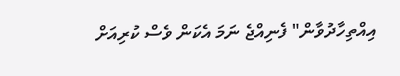އިއްތިހާދުވާން" ފެނިއްޖެ ނަމަ އެކަން ވެސް ކުރިއަށް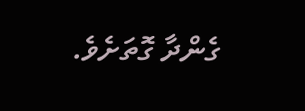ގެންދާ ގޮތަށެވެ.